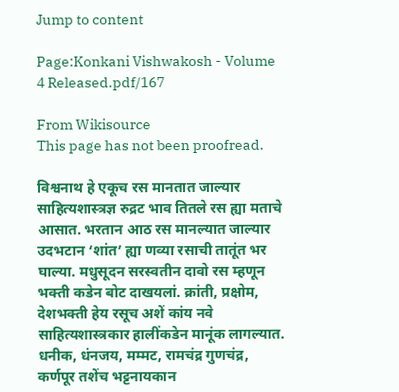Jump to content

Page:Konkani Vishwakosh - Volume 4 Released.pdf/167

From Wikisource
This page has not been proofread.

विश्वनाथ हे एकूच रस मानतात जाल्यार साहित्यशास्त्रज्ञ रुद्रट भाव तितले रस ह्या मताचे आसात. भरतान आठ रस मानल्यात जाल्यार उदभटान ‘शांत’ ह्या णव्या रसाची तातूंत भर घाल्या. मधुसूदन सरस्वतीन दावो रस म्हणून भक्ती कडेन बोट दाखयलां. क्रांती, प्रक्षोम, देशभक्ती हेय रसूच अशें कांय नवे साहित्यशास्त्रकार हालींकडेन मानूंक लागल्यात. धनीक, धंनजय, मम्मट, रामचंद्र गुणचंद्र, कर्णपूर तशेंच भट्टनायकान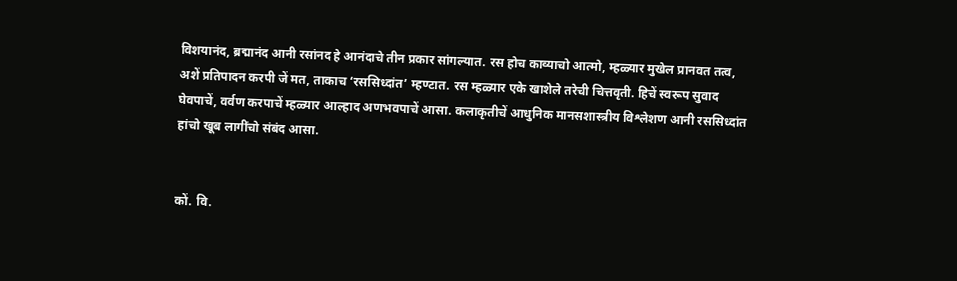विशयानंद, ब्रद्मानंद आनी रसांनद हे आनंदाचे तीन प्रकार सांगल्यात. रस होच काव्याचो आत्मो, म्हळ्यार मुखेल प्रानवत तत्व, अशें प्रतिपादन करपी जें मत, ताकाच ‘रससिध्दांत’ म्हण्टात. रस म्हळ्यार एके खाशेले तरेची चित्तवृती. हिचें स्वरूप सुवाद घेवपाचें, वर्वण करपाचें म्हळ्यार आल्हाद अणभवपाचें आसा. कलाकृतीचें आधुनिक मानसशास्त्रीय विश्लेशण आनी रससिध्दांत हांचो खूब लागींचो संबंद आसा.


कों. वि.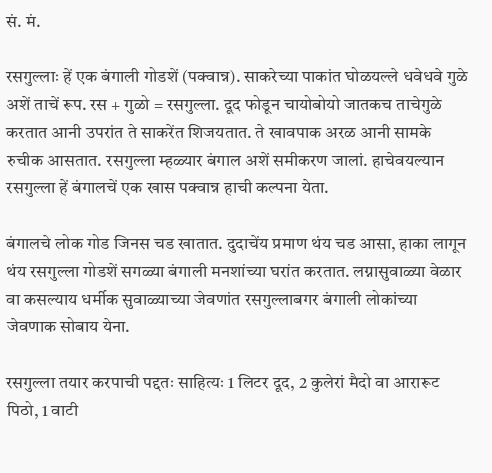सं. मं.

रसगुल्लाः हें एक बंगाली गोडशें (पक्वान्न). साकरेच्या पाकांत घोळयल्ले धवेधवे गुळे अशें ताचें रूप. रस + गुळो = रसगुल्ला. दूद फोडून चायोबोयो जातकच ताचेगुळे करतात आनी उपरांत ते साकरेंत शिजयतात. ते खावपाक अरळ आनी सामके रुचीक आसतात. रसगुल्ला म्हळ्यार बंगाल अशें समीकरण जालां. हाचेवयल्यान रसगुल्ला हें बंगालचें एक खास पक्वान्न हाची कल्पना येता.

बंगालचे लोक गोड जिनस चड खातात. दुदाचेंय प्रमाण थंय चड आसा, हाका लागून थंय रसगुल्ला गोडशें सगळ्या बंगाली मनशांच्या घरांत करतात. लग्नासुवाळ्या वेळार वा कसल्याय धर्मीक सुवाळ्याच्या जेवणांत रसगुल्लाबगर बंगाली लोकांच्या जेवणाक सोबाय येना.

रसगुल्ला तयार करपाची पद्दतः साहित्यः 1 लिटर दूद, 2 कुलेरां मैदो वा आरारूट पिठो, 1 वाटी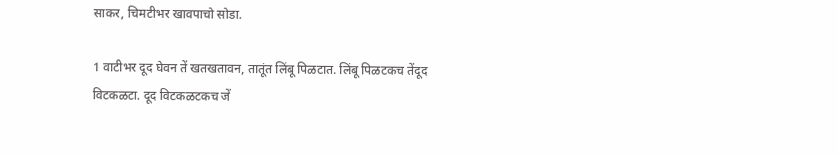साकर, चिमटीभर खावपाचो सोडा.

1 वाटीभर दूद घेवन तें खतखतावन, तातूंत लिंबू पिळटात. लिंबू पिळटकच तेंदूद विटकळटा. दूद विटकळटकच जें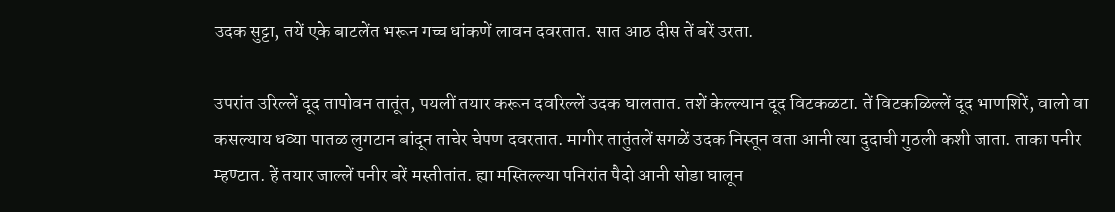उदक सुट्टा, तयें एके बाटलेंत भरून गच्च धांकणें लावन दवरतात. सात आठ दीस तें बरें उरता.

उपरांत उरिल्लें दूद तापोवन तातूंत, पयलीं तयार करून दवरिल्लें उदक घालतात. तशें केल्ल्यान दूद विटकळटा. तें विटकळिल्लें दूद भाणशिरें, वालो वा कसल्याय धव्या पातळ लुगटान बांदून ताचेर चेपण दवरतात. मागीर तातुंतलें सगळें उदक निस्तून वता आनी त्या दुदाची गुठली कशी जाता. ताका पनीर म्हण्टात. हें तयार जाल्लें पनीर बरें मस्तीतांत. ह्या मस्तिल्ल्या पनिरांत पैदो आनी सोडा घालून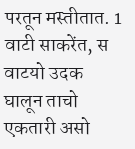परतून मस्तीतात. 1 वाटी साकरेंत, स वाटयो उदक घालून ताचो एकतारी असो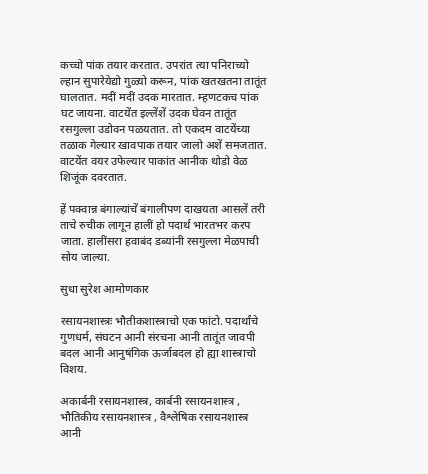कच्चो पांक तयार करतात. उपरांत त्या पनिराच्यो ल्हान सुपारेयेद्यो गुळ्यो करून, पांक खतखतना तातूंत घालतात. मदीं मदीं उदक मारतात. म्हणटकच पांक घट जायना. वाटयेंत इल्लेंशें उदक घेवन तातूंत रसगुल्ला उडोवन पळयतात. तो एकदम वाटयेंच्या तळाक गेल्यार खावपाक तयार जालो अशें समजतात. वाटयेंत वयर उफेल्यार पाकांत आनीक थोडो वेळ शिजूंक दवरतात.

हें पक्वान्न बंगाल्यांचें बंगालीपण दाखयता आसलें तरी ताचे रुचीक लागून हालीं हो पदार्थ भारतभर करप जाता. हालींसरा हवाबंद डब्यांनी रसगुल्ला मेळपाची सोय जाल्या.

सुधा सुरेश आमोणकार

रसायनशास्त्रः भौतीकशास्त्राचो एक फांटो. पदार्थांचे गुणधर्म, संघटन आनी संरचना आनी तातूंत जावपी बदल आनी आनुषंगिक ऊर्जाबदल हो ह्या शास्त्राचो विशय.

अकार्बनी रसायनशास्त्र, कार्बनी रसायनशास्त्र , भौतिकीय रसायनशास्त्र , वैश्लेषिक रसायनशास्त्र आनी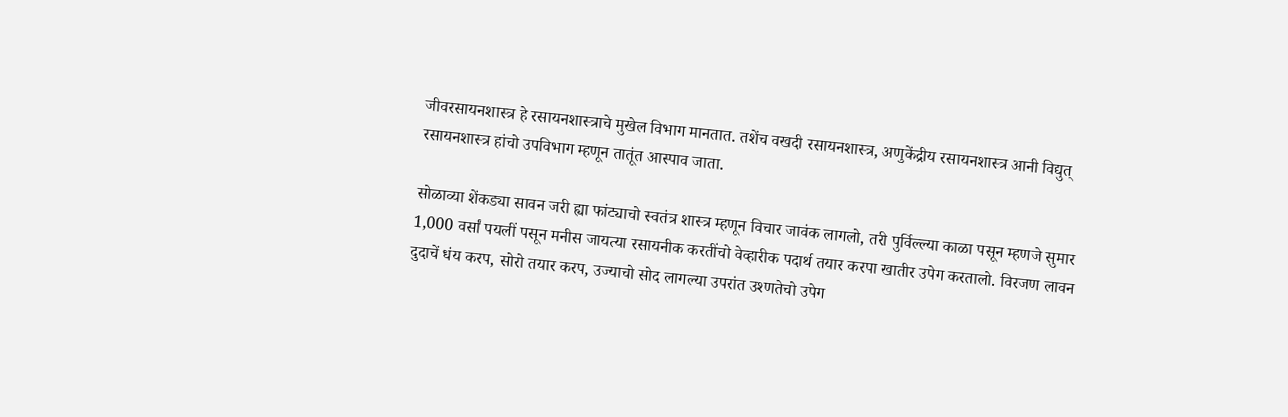जीवरसायनशास्त्र हे रसायनशास्त्राचे मुखेल विभाग मानतात. तशेंच वखदी रसायनशास्त्र, अणुकेंद्रीय रसायनशास्त्र आनी विद्युत् रसायनशास्त्र हांचो उपविभाग म्हणून तातूंत आस्पाव जाता.

सोळाव्या शेंकड्या सावन जरी ह्या फांट्याचो स्वतंत्र शास्त्र म्हणून विचार जावंक लागलो, तरी पुर्विल्ल्या काळा पसून म्हणजे सुमार 1,000 वर्सां पयलीं पसून मनीस जायत्या रसायनीक करतींचो वेव्हारीक पदार्थ तयार करपा खातीर उपेग करतालो. विरजण लावन दुदाचें धंय करप, सोरो तयार करप, उज्याचो सोद लागल्या उपरांत उश्णतेचो उपेग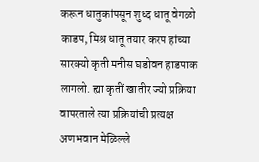करून धातुकांपसून शुध्द धातू वेगळो काडप, मिश्र धातू तयार करप हांच्या सारक्यो कृती मनीस घडोवन हाडपाक लागलो. ह्या कृतीं खातीर ज्यो प्रक्रिया वापरताले त्या प्रक्रियांची प्रत्यक्ष अणभवान मेळिल्ले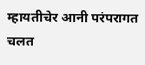म्हायतीचेर आनी परंपरागत चलत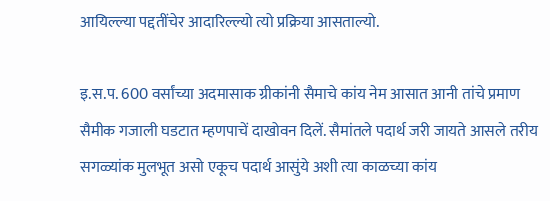आयिल्ल्या पद्दतींचेर आदारिल्ल्यो त्यो प्रक्रिया आसताल्यो.

इ.स.प. 600 वर्सांच्या अदमासाक ग्रीकांनी सैमाचे कांय नेम आसात आनी तांचे प्रमाण सैमीक गजाली घडटात म्हणपाचें दाखोवन दिलें. सैमांतले पदार्थ जरी जायते आसले तरीय सगळ्यांक मुलभूत असो एकूच पदार्थ आसुंये अशी त्या काळच्या कांय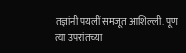तज्ञांनी पयलीं समजूत आशिल्ली. पूण त्या उपरांतच्या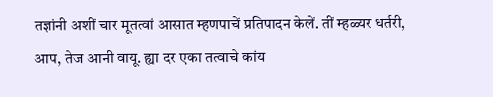तज्ञांनी अशीं चार मूतत्वां आसात म्हणपाचें प्रतिपादन केलें. तीं म्हळ्यर धर्तरी, आप, तेज आनी वायू. ह्या दर एका तत्वाचे कांय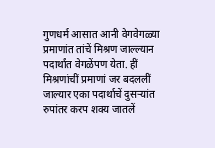गुणधर्म आसात आनी वेगवेगळ्या प्रमाणांत तांचें मिश्रण जाल्ल्यान पदार्थांत वेगळेंपण येता. हीं मिश्रणांचीं प्रमाणां जर बदललीं जाल्यार एका पदार्थाचें दुसऱ्यांत रुपांतर करप शक्य जातलें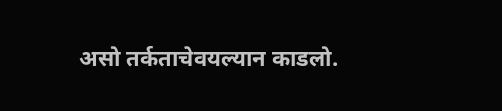असो तर्कताचेवयल्यान काडलो.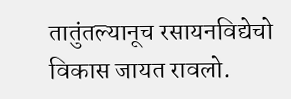तातुंतल्यानूच रसायनविद्येचो विकास जायत रावलो.